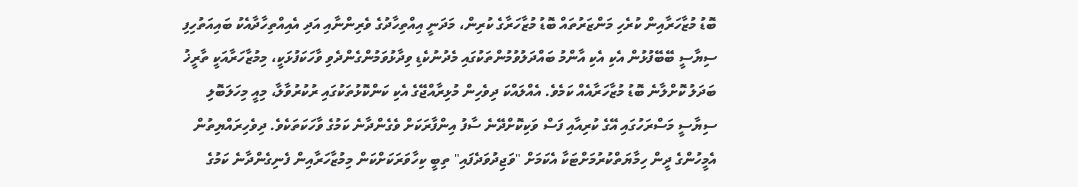ބޮޑު މުޒާހަރާއިން ކުރެހި މަންޒަރުތައް ބޮޑު މުޒާހަރާގެ ކުރިން، މަދަނީ އިއްތިހާދުގެ ވެރިންނާއި އަދި އެއިއްތިހާދާއެކު ބައިއަތުހިފި ސިޔާސީ ބޭބޭފުޅުން އެކި އެކި އާންމު ބައްދަލުވުމުންތަކުގައި މެދުނުކެޑި ވިދާޅުވަމުންގެންދެވި ވާހަކަފުޅަކީ، މިމުޒާހަރާއަކީ ތާރީޚު ބަދަލު ކޮށްލާނެ ބޮޑު މުޒާހަރާއެއް ކަމެވެ. އެއްލައްކަ ދިވެހިން މުޅިރާއްޖޭގެ އެކި ކަންކޮޅުތަކުގައި ރުކުރުވާލާ، މިއީ މިހަލަބޮލި ސިޔާސީ މަސްރަހުގައި އޭގެ ކުރިއާއި ފަސް ވަކިކޮށްދޭނެ ސާފު އިންފާރަކަށް ވެގެންދާނެ ކަމުގެ ވާހަކަތަކެވެ. ދިވެހިރައްޔިތުން އެމީހުންގެ ދީން ހިމާޔަތްކުރުމަށްޓަކާ އެކަމަށް "ވަޖިދުވަދެފައި" ތިބީ ކިހާވަރަކަށްކަން މިމުޒާހަރާއިން ފެނިގެންދާނެ ކަމުގެ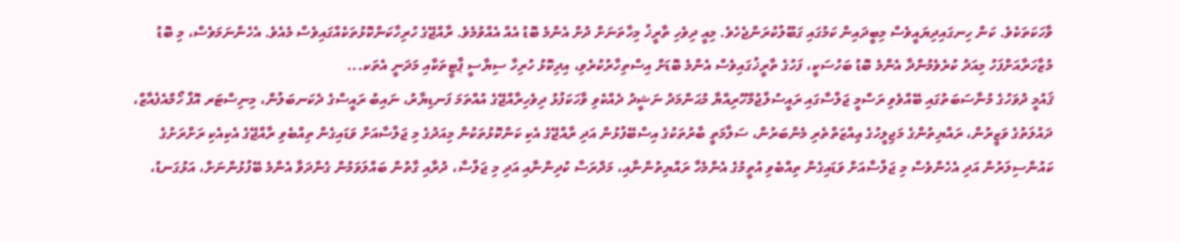ވާހަކަތަކެވެ. ކަން ހިނގައިދިޔައީވެސް މިބީދައިން ކަމުގައި ގަބޫލުކުރަންޖެހެވެ. މިއީ ދިވެހި ތާރީޚު މިހާތަނަށް ދުށް އެންމެ ބޮޑު އެއް އެއްވުމެވެ. ރާއްޖޭގެ ހުރިހާކަންކޮޅުތަކެއްގައިވެސް މެއެވެ. އެހެންނަމަވެސް، މި ބޮޑު މުޒާހަރާއަށްފަހު މިއަދު ކުރެވެމުންދާ އެންމެ ބޮޑު ބަހުސަކީ، ފަހުގެ ތާރީޚުގައިވެސް އެންމެ ބޮޑަށް އިސްތިހާރުކުރެވި، އިދިކޮޅު ހުރިހާ ސިޔާސީ ޕާޓީތަކާއި މަދަނީ އެތަކ...
ޤައުމީ ދުވަހުގެ މުނާސަބަތުގައި ބޭއްވެވި ރަސްމީ ޖަލްސާގައި ރައީސުލްޖުމްހޫރިއްޔާ މުޙަންމަދު ނަޝީދު ދެއްކެވި ވާހަކަފުޅު ދިވެހިރާއްޖޭގެ އުއްތަމަ ފަނޑިޔާރު، ނައިބު ރައީސްގެ ދެކަނބަލުން، މިނިސްޓަރ އޮފް ހޯމްއެފެއާޒް، ދައުލަތުގެ ވަޒީރުން، ރައްޔިތުންގެ މަޖިލީހުގެ ޢިއްޒަތްތެރި މެންބަރުން، ސަލާމަތީ ބާރުތަކުގެ އިސްބޭފުޅުން އަދި ރާއްޖޭގެ އެކި ކަންކޮޅުތަކުން މިއަދުގެ މި ޖަލްސާއަށް ވަޑައިގެން ތިއްބެވި ރާއްޖޭގެ އެކިއެކި ރަށްރަށުގެ ކައުންސިލަރުން އަދި އެހެންވެސް މި ޖަލްސާއަށް ވަޑައިގެން ތިއްބެވި އުތީމުގެ އެންމެހާ ރައްޔިތުންނާއި، މަދްރަސާ ކުދިންނާއި އަދި މި ޖަލްސާ، ދުރާއި ގާތުން ބައްލަވަމުން ގެންދަވާ އެންމެ ބޭފުޅުންނަށް، އަޅުގަނޑު،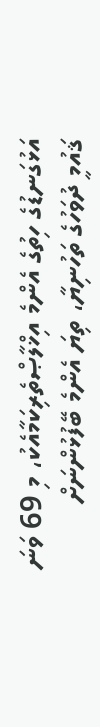އަޅުގަނޑުގެ ހިތުގެ އެންމެ އިޚްލާޞްތެރިކަމާއެކު، މި 69 ވަނަ ޤައުމީ ދުވަހުގެ ތަހުނިޔާ، ތިޔަ އެންމެ ބޭފުޅުންނަށް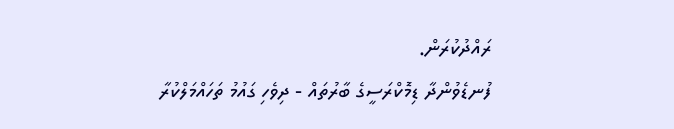ރައްދުކުރަން.
ފުނޑެވުންދާ ޑިމޮކްރަސީގެ ބާރުތައް - ދިވެހި ގައުމު ތަހައްމަލްކުރާ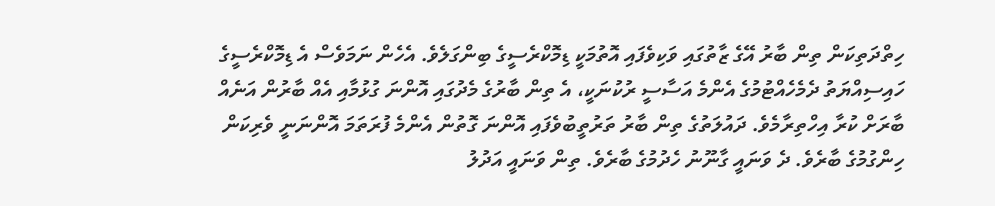ހިތްދަތިކަން ތިން ބާރު އޭގެ ޒާތުގައި ވަކިވެފައި އޮތުމަކީ ޑިމޮކްރެސީގެ ބިންގަލެވެ. އެހެން ނަމަވެސް އެ ޑިމޮކްރެސީގެ ހައިސިއްޔަތު ދެމެހެއްޓުމުގެ އެންމެ އަސާސީ ރުކުނަކީ، އެ ތިން ބާރުގެ މެދުގައި އޮންނަ ގުޅުމާއި އެއް ބާރުން އަނެއް ބާރަށް ކުރާ އިހްތިރާމެވެ. ދައުލަތުގެ ތިން ބާރު ތަރުތީބުވެފައި އޮންނަ ގޮތުން އެންމެ ފުރަތަމަ އޮންނަނީ ވެރިކަން ހިންގުމުގެ ބާރެވެ. ދެ ވަނައީ ގާނޫނު ހެދުމުގެ ބާރެވެ. ތިން ވަނައީ އަދުލު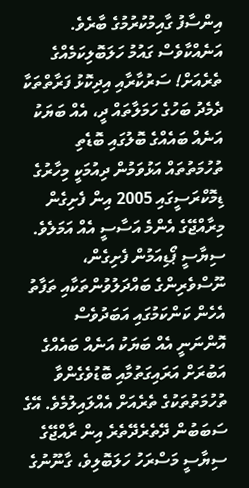އިންސާފު ގާއިމުކުރުމުގެ ބާރެވެ.
އަނެއްކާވެސް ގައުމު ހަލަބޮލިކަމެއްގެ ތެރެއަށް! ސަރުކާރާއި އިދިކޮޅު ފަރާތްތަކާ ދެމެދު ބަހުގެ ހަމަލާތައް ދީ، އެއް ބަޔަކު އަނެއް ބައެއްގެ ބޮލުގައި ބޮޑެތި ތުހުމަތުތައް އަޅުވަމުން ދިއުމަކީ މިހާރުގެ ޑިމޮކްރަސީގައި 2005 އިން ފެށިގެން މިރާއްޖޭގެ އެންމެ އަސާސީ އެއް އަމަލެވެ. ސިޔާސީ ޕޯޑިއަމުން ފެށިގެން، ނޫސްވެރިންގެ ބައްދަލުވުންތަކާއި ތަފާތު އެހެން ކަންކަމުގައި އަބަދުވެސް އޮންނަނީ އެއް ބަޔަކު އަނެއް ބައެއްގެ އަބުރަށް އަރައިގަތުމާއި ބޮޑުވެގެންވާ ތުހުމަތުތަކުގެ ތެރެއަށް އެއްލައިލުމެވެ. އޭގެ ސަބަބުން ދޭތެރެދޭތެރެ އިން ރާއްޖޭގެ ސިޔާސީ މަސްރަހު ހަލަބޮލިވެ، ގާނޫނުގެ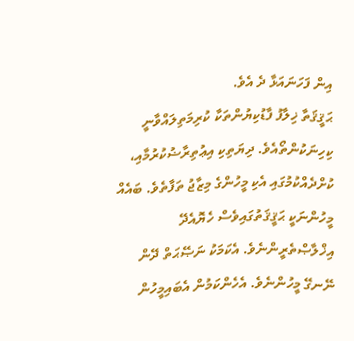އިން ފަހަނައަޅާ ދެ އެވެ.
ޙަޤީޤަތާ ޚިލާފު ފާޑުކިޔުންތަކާ ކުރިމަތިލައްވާނީ ކިހިނަކުންތޯއެވެ. ދިޔަތިކި އިޢުތިރާޟުކުރުމާއި، ކުށްދެއްކުމުގައި އެކި މީހުންގެ މިޒާޖު ތަފާތެވެ. ބައެއް މީހުންނަކީ ޙަޤީޤަތުގައިވެސް ހެޔޮއެދޭ އިޚްލާޞްތެރީންނެވެ. އެކަމަކު ނަޞޭޙަތް ދޭން ނޭނގޭ މީހުންނެވެ. އެހެންކަމުން އެބައިމީހުން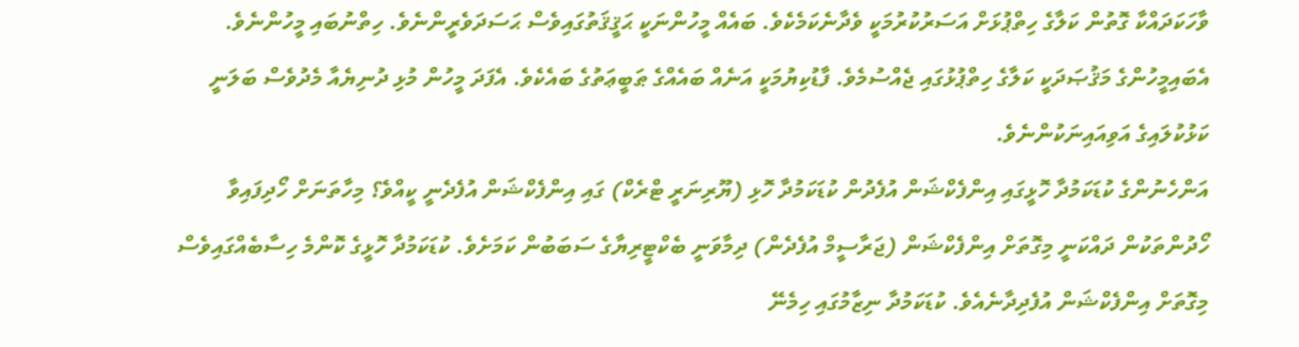ވާހަކަދައްކާ ގޮތުން ކަލާގެ ހިތްޕުޅަށް އަސަރުކުރުމަކީ ވެދާނެކަމެކެވެ. ބައެއް މީހުންނަކީ ޙަޤީޤަތުގައިވެސް ޙަސަދަވެރީންނެވެ. ހިތްނުބައި މީހުންނެވެ. އެބައިމީހުންގެ މަޤުޞަދަކީ ކަލާގެ ހިތްޕުޅުގައި ޖެއްސުމެވެ. ފާޑުކިޔުމަކީ އަނެއް ބައެއްގެ ޠަބީޢަތުގެ ބައެކެވެ. އެފަދަ މީހުން މުޅި ދުނިޔެއާ މެދުވެސް ބަލަނީ ކަޅުކުލައިގެ އަވިއައިނަކުންނެވެ.
އަންހެނުންގެ ކުޑަކަމުދާ ހޮޅީގައި އިންފެކްޝަން އުފެދުން ކުޑަކަމުދާ ހޮޅި (ޔޫރިނަރީ ޓްރެކް) ގައި އިންފެކްޝަން އުފެދެނީ ކީއްވެ؟ މިހާތަނަށް ހޯދިފައިވާ ހޯދުންތަކުން ދައްކަނީ މިގޮތަށް އިންފެކްޝަން (ޖަރާސީމް އުފެދެން) ދިމާވަނީ ބެކްޓީރިޔާގެ ސަބަބުން ކަމަށެވެ. ކުޑަކަމުދާ ހޮޅީގެ ކޮންމެ ހިސާބެއްގައިވެސް މިގޮތަށް އިންފެކްޝަން އުފެދިދާނެއެވެ. ކުޑަކަމުދާ ނިޒާމުގައި ހިމެނޭ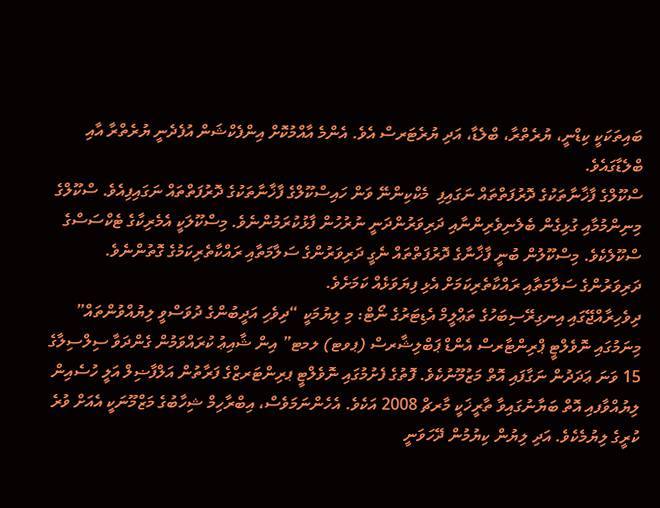ބައިތަކަކީ ކިޑްނީ، ޔުރެތްރާ، ބްލެޑާ، އަދި ޔުރެޓަރސް އެވެ. އެންމެ އާއްމުކޮށް އިންފެކްޝަން އުފެދެނީ ޔުރެތްރާ އާއި ބްލެޑާގައެވެ.
ސްކޫލްގެ ފާޚާނާތަކުގެ ދޮރުފަތްތައް ނަގައިފި  މެކްކިންނޭ ވަން ހައިސްކޫލްގެ ފާޚާނާތަކުގެ ދޮރުފަތްތައް ނަގައިފިއެވެ. ސްކޫލްގެ މިނިންމުމާއި ގުޅިގެން ބެލެނިވެރިންނާއި ދަރިވަރުންދަނީ ނުރުހުން ފާޅުކުރަމުންނެވެ. މިސްކޫލަކީ އެމެރިކާގެ ޓެކްސަސްގެ ސްކޫލެކެވެ. މިސްކޫލުން ބުނީ ފާޚާނާގެ ދޮރުފަތްތައް ނެގީ ދަރިވަރުންގެ ސަލާމަތާއި ރައްކާތެރިކަމުގެ ގޮތުންނެވެ. ދަރިވަރުންގެ ސަލާމަތާއި ރައްކާތެރިކަމަށް އެޅި ފިޔަވަޅެއް ކަމަށެވެ.
ދިވެހިރާއްޖޭގައި އިނގިރޭސިބަހުގެ ތަޢްލީމް އެޑިޓަރުގެ ނޯޓް: މި ލިޔުމަކީ “ދިވެހި އަދީބުންގެ ދުވަސްވީ ލިޔުއްވުންތައް” މިނަމުގައި ނޮވެލްޓީ ޕްރިންޓާރސް އެންޑް ޕަބްލިޝާރސް (ޕވޓ) ލމޓ” އިން ޝާއިޢު ކުރައްވަމުން ގެންދަވާ ސިލްސިލާގެ 15 ވަނަ ޢަދަދުން ނަގާފައި އޮތް މަޒުމޫނުކެވެ. ފޮތުގެ ފެށުމުގައި ނޮވެލްޓީ ޕރިންޓަރޒްގެ ފަރާތުން އަލްފާޟިލް އަލީ ހުސެއިން ލިޔުއްވާފއި އޮތް ބަޔާނުގައިވާ ތާރީޚަކީ މާރޗް 2008 އަކެވެ. އެހެންނަމަވެސް، އިބްރާހިމް ޝިހާބުގެ މަޒްމޫނަކީ އެއަށް ވުރެ ކުރީގެ ލިޔުމެކެވެ. އަދި ލިޔުން ކިޔުމުން ދޭހަވަނީ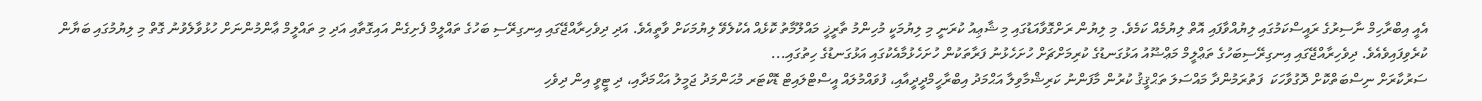އެއީ އިބްރާހިމް ނާސިރުގެ ރައީސްކަމުގައި ލިޔުއްވާފައި އޮތް ލިޔުމެއް ކަމެވެ. މި ލިޔުން ރަށްގޮވާއަޑުގައި މި ޝާޢިއު ކުރަނީ މި ލިޔުމަކީ މުހިންމު ތާރީޚީ މައްލޫމާތު ކޮޅެއް އެކުލެވޭ ލިޔުމަކަށް ވާތީއެވެ. އަދި ދިވެހިރާއްޖޭގައި އިނގިރޭސި ބަހުގެ ތައްލީމް ފެށިގެން އައިގޮތާއި އަދި މި ތައްލީމް ޢާންމުންނަށް ހުޅުވާލެވުނު ގޮތް މި ލިޔުމުގައި ބަޔާން ކުރެވިފައިވެއެވެ. ދިވެހިރާއްޖޭގައި އިނގިރޭސިބަހުގެ ތަޢްލީމް މަޢްޟޫއު އަޅުގަނޑުގެ ކުރިމަށްޗަށް ހުށަހެޅުނު ފަރާތަކުން ހުށަހެޅުމާއެކުގައި އަޅުގަނޑުގެ ހިތުގައި...
ސަރުކާރަށް ނިސްބަތްކޮށް ދޮގުވާހަކަ  ފަތުރަމުންދާ މައްސަލަ ތަޙްޤީޤު ކުރުން މާފަންނު ކަރިޝްމާވިލާ އަޙްމަދު އިބްރާހީމްދީދީއާއި، ފުވައްމުލައް އީސްޓްލައިޓް ޑޮކްޓަރ މުޙަންމަދު ޖަމީލު އަޙްމަދާއި، ދި ޓީވީ އިން ދިވެހި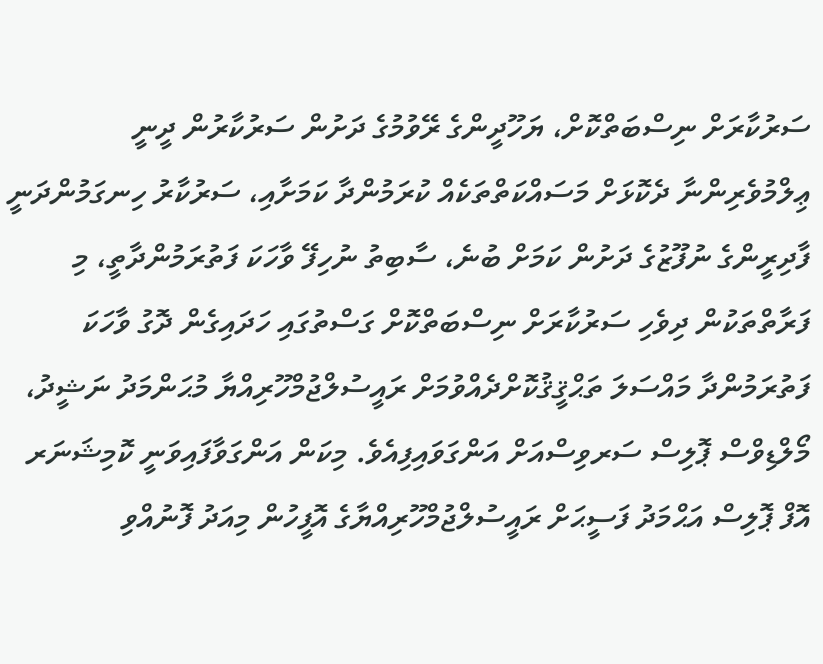ސަރުކާރަށް ނިސްބަތްކޮށް، ޔަހޫދީންގެ ރޭވުމުގެ ދަށުން ސަރުކާރުން ދީނީ ޢިލްމުވެރިންނާ ދެކޮޅަށް މަސައްކަތްތަކެއް ކުރަމުންދާ ކަމަށާއި، ސަރުކާރު ހިނގަމުންދަނީ ފާދިރީންގެ ނުފޫޒުގެ ދަށުން ކަމަށް ބުނެ، ސާބިތު ނުހިފޭ ވާހަކަ ފަތުރަމުންދާތީ، މި ފަރާތްތަކުން ދިވެހި ސަރުކާރަށް ނިސްބަތްކޮށް ގަސްތުގައި ހަދައިގެން ދޮގު ވާހަކަ ފަތުރަމުންދާ މައްސަލަ ތަޙްޤީޤުކޮށްދެއްވުމަށް ރައީސުލްޖުމްހޫރިއްޔާ މުޙަންމަދު ނަޝީދު، މޯލްޑިވްސް ޕޮލިސް ސަރވިސްއަށް އަންގަވައިފިއެވެ. މިކަން އަންގަވާފައިވަނީ ކޮމިޝަނަރ އޮފް ޕޮލިސް އަޙްމަދު ފަސީޙަށް ރައީސުލްޖުމްހޫރިއްޔާގެ އޮފީހުން މިއަދު ފޮނުއްވި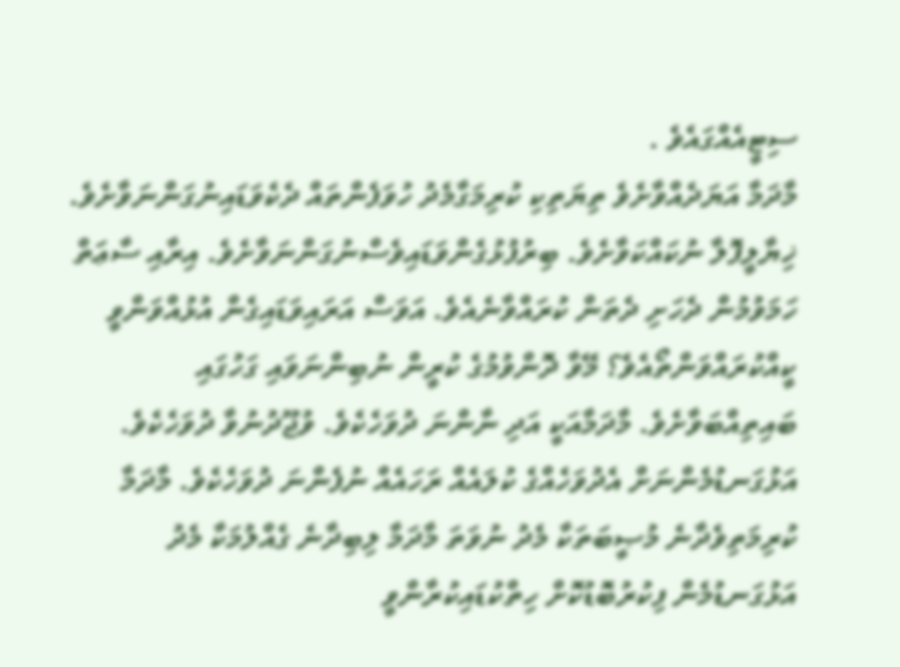ސިޓީއެއްގައެވެ .
މާދަމާ އަޔަދެއްވާށެވެ ތިޔަތިކި ކުރިމަގާމެދު ހުވަފެންތައް ދެކެވަޑައިނުގަންނަވާށެވެ. ޚިޔާލީފޮލާ ނުކައްކަވާށެވެ. ބިރުފުޅުގެންވަޑައިވެސްނުގަންނަވާށެވެ. އިރާއި ސާޢަތް ހަމަވުމުން ދެހަށި ދެތަން ކުރައްވާނެއެވެ. އަވަސް އަރައިވަޑައިގެން އުޅުއްވަންވީ ކީއްކުރައްވަންތޯއެވެ؟ މޭވާ ދޮންވުމުގެ ކުރީން ނުބިންނަވައި ގަހުގައި ބައިތިއްބަވާށެވެ. މާދަމާއަކީ އަދި ނާންނަ ދުވަހެކެވެ. ވުޖޫދުނުވާ ދުވަހެކެވެ. އަޅުގަނޑުމެންނަށް އެދުވަހެއްގެ ކުލައެއް ރަހައެއް ނުފެންނަ ދުވަހެކެވެ. މާދަމާ ކުރިމަތިވެދާނެ މުޞީބަތަކާ މެދު ނުވަތަ މާދަމާ ލިބިދާނެ ގެއްލުމަކާ މެދު އަޅުގަނޑުމެން ފިކުރުބޮޑުކޮށް ހިތްކުޑައިކުރާންވީ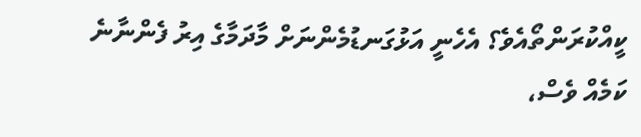ކީއްކުރަންތޯއެވެ؟ އެހެނީ އަޅުގަނޑުމެންނަށް މާދަމާގެ އިރު ފެންނާނެ ކަމެއް ވެސް،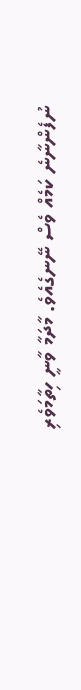ނުފެންނާނެ ކަމެއް ވެސް ނޭނގެއެވެ. މާދަމާ ވާނީ ހިތާމަވެރި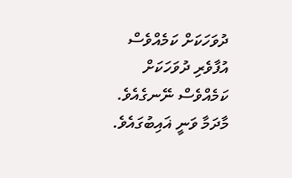ދުވަހަކަށް ކަމެއްވެސް އުފާވެރި ދުވަހަކަށް ކަމެއްވެސް ނޭނގެއެވެ. މާދަމާ ވަނީ ޣައިބުގައެވެ.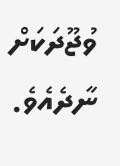ވުޖޫދަކަށް ނާދެއެވެ.